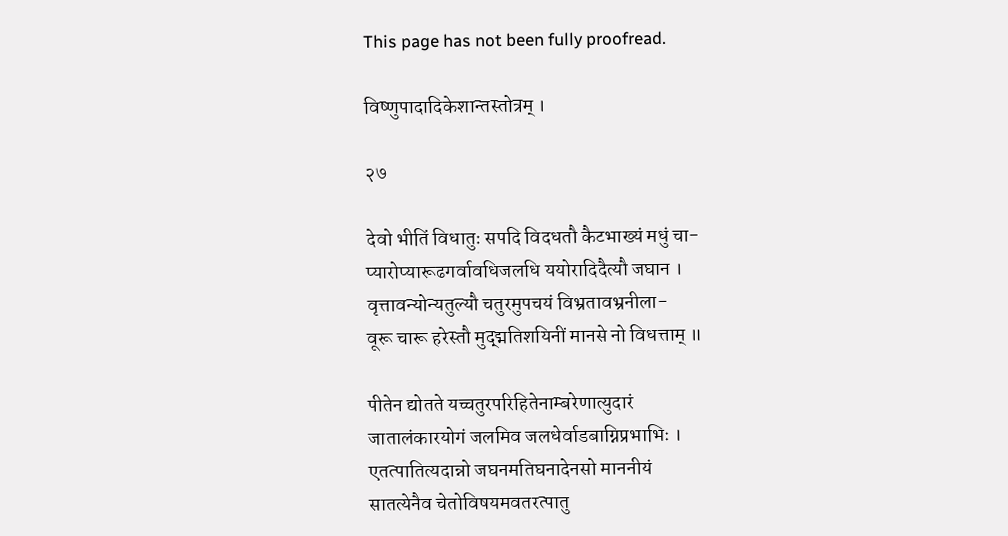This page has not been fully proofread.

विष्णुपादादिकेशान्तस्तोत्रम् ।

२७

देवो भीतिं विधातुः सपदि विदधतौ कैटभाख्यं मधुं चा-
प्यारोप्यारूढगर्वावधिजलधि ययोरादिदैत्यौ जघान ।
वृत्तावन्योन्यतुल्यौ चतुरमुपचयं विभ्रतावभ्रनीला-
वूरू चारू हरेस्तौ मुद्द्मतिशयिनीं मानसे नो विधत्ताम् ॥

पीतेन द्योतते यच्चतुरपरिहितेनाम्बरेणात्युदारं
जातालंकारयोगं जलमिव जलधेर्वाडबाग्निप्रभाभिः ।
एतत्पातित्यदान्नो जघनमतिघनादेनसो माननीयं
सातत्येनैव चेतोविषयमवतरत्पातु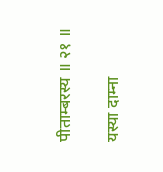पीताम्बरस्य ॥ २१ ॥

यस्या दाम्ना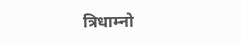त्रिधाम्नो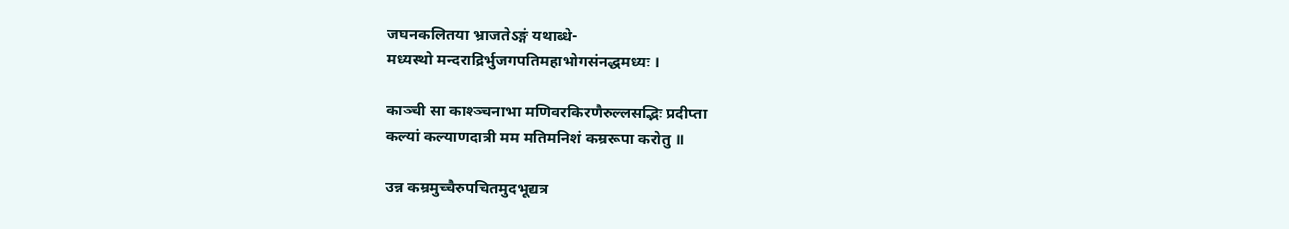जघनकलितया भ्राजतेऽङ्गं यथाब्धे-
मध्यस्थो मन्दराद्रिर्भुजगपतिमहाभोगसंनद्धमध्यः ।

काञ्ची सा काश्ञ्चनाभा मणिवरकिरणैरुल्लसद्भिः प्रदीप्ता
कल्यां कल्याणदात्री मम मतिमनिशं कम्ररूपा करोतु ॥

उन्न कम्रमुच्चैरुपचितमुदभूद्यत्र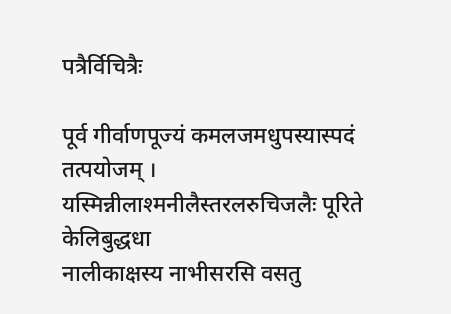पत्रैर्विचित्रैः

पूर्व गीर्वाणपूज्यं कमलजमधुपस्यास्पदं तत्पयोजम् ।
यस्मिन्नीलाश्मनीलैस्तरलरुचिजलैः पूरिते केलिबुद्धधा
नालीकाक्षस्य नाभीसरसि वसतु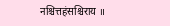नश्चित्तहंसश्चिराय ॥